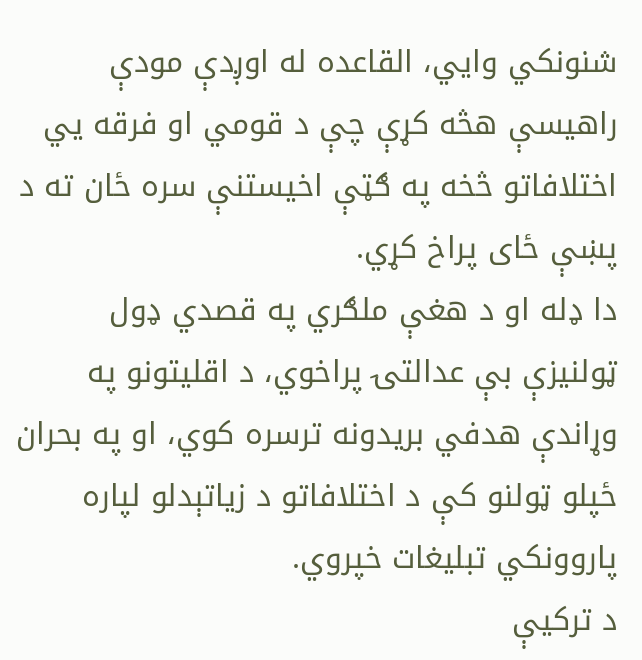شنونکي وايي، القاعده له اوږدې مودې راهیسې هڅه کړې چې د قومي او فرقه یي اختلافاتو څخه په ګټې اخیستنې سره ځان ته د پښې ځای پراخ کړي.
دا ډله او د هغې ملګري په قصدي ډول ټولنیزې بې عدالتۍ پراخوي، د اقلیتونو په وړاندې هدفي بریدونه ترسره کوي، او په بحران ځپلو ټولنو کې د اختلافاتو د زیاتېدلو لپاره پاروونکي تبلیغات خپروي.
د ترکیې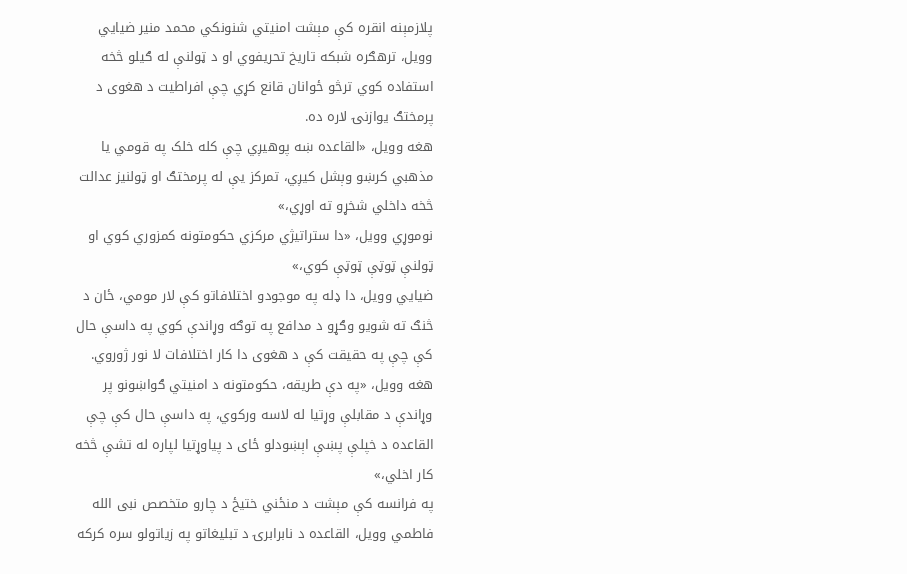پلازمېنه انقره کې مېشت امنیتي شنونکي محمد منیر ضیایي وویل، ترهګره شبکه تاریخ تحریفوي او د ټولنې له ګیلو څخه استفاده کوي ترڅو ځوانان قانع کړي چې افراطیت د هغوی د پرمختګ یوازنۍ لاره ده.
هغه وویل، «القاعده ښه پوهیږي چې کله خلک په قومي یا مذهبي کرښو وېشل کیږي، تمرکز یې له پرمختګ او ټولنیز عدالت څخه داخلي شخړو ته اوړي،»
نوموړي وویل، «دا ستراتیژي مرکزي حکومتونه کمزوري کوي او ټولنې ټوټې ټوټې کوي،»
ضیایي وویل، دا ډله په موجودو اختلافاتو کې لار مومي، ځان د څنګ ته شویو وګړو د مدافع په توګه وړاندې کوي په داسې حال کې چې په حقیقت کې د هغوی دا کار اختلافات لا نور ژوروي.
هغه وویل، «په دې طریقه، حکومتونه د امنیتي ګواښونو پر وړاندې د مقابلې وړتیا له لاسه ورکوي، په داسې حال کې چې القاعده د خپلې پښې اېښودلو ځای د پیاوړتیا لپاره له تشې څخه کار اخلي،»
په فرانسه کې مېشت د منځني ختیځ د چارو متخصص نبی الله فاطمي وویل، القاعده د نابرابرۍ د تبلیغاتو په زیاتولو سره کرکه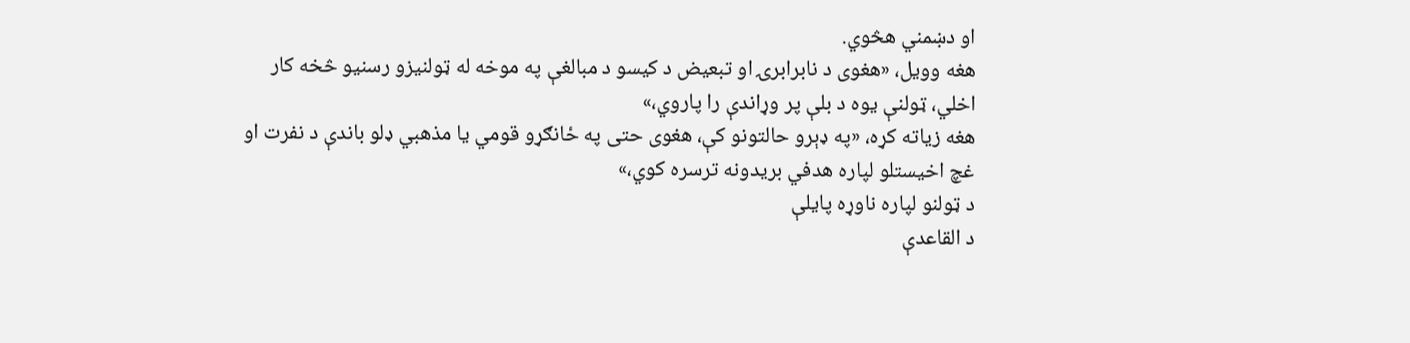او دښمني هڅوي.
هغه وویل، «هغوی د نابرابرۍ او تبعیض د کیسو د مبالغې په موخه له ټولنیزو رسنیو څخه کار اخلي، ټولنې یوه د بلې پر وړاندې را پاروي،»
هغه زیاته کړه، «په ډېرو حالتونو کې، هغوی حتی په ځانګړو قومي یا مذهبي ډلو باندې د نفرت او غچ اخیستلو لپاره هدفي بریدونه ترسره کوي،»
د ټولنو لپاره ناوړه پایلې
د القاعدې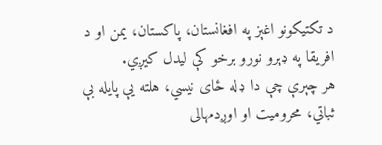د تکتیکونو اغېز په افغانستان، پاکستان، یمن او د افریقا په ډېرو نورو برخو کې لیدل کیږي.
هر چېرې چې دا ډله ځای نیسي، هلته یې پایله بې ثباتي، محرومیت او اوږدمهالی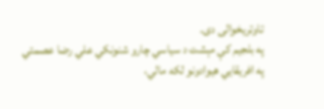تاوتریخوالی دی.
په بلجیم کې مېشت د سیاسي چارو شنونکي علي رضا عصمتي په افریقایي هیوادونو لکه مالي،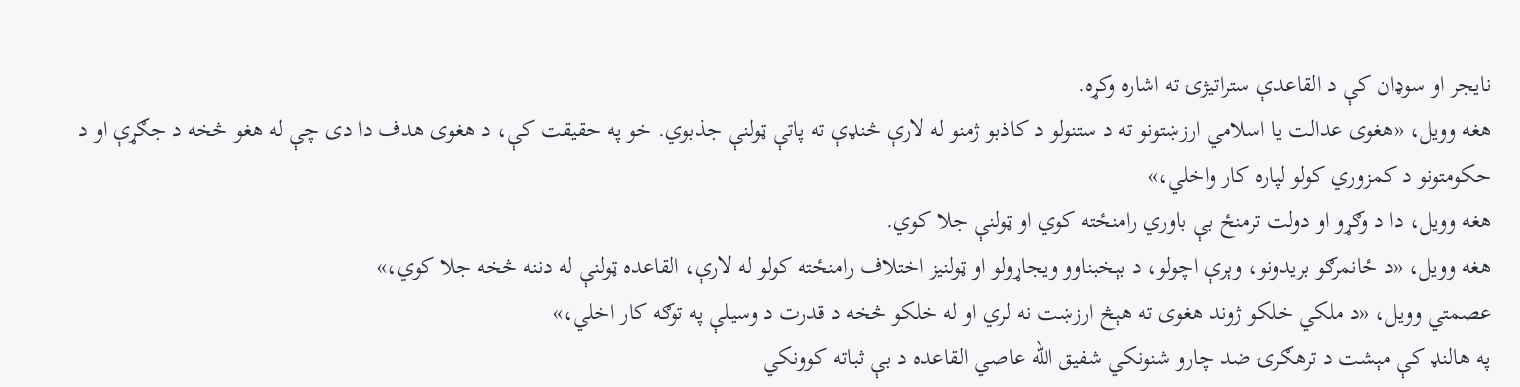نایجر او سوډان کې د القاعدې ستراتیژۍ ته اشاره وکړه.
هغه وویل، «هغوی عدالت یا اسلامي ارزښتونو ته د ستنولو د کاذبو ژمنو له لارې څنډې ته پاتې ټولنې جذبوي. خو په حقیقت کې، د هغوی هدف دا دی چې له هغو څخه د جګړې او د حکومتونو د کمزوري کولو لپاره کار واخلي،»
هغه وویل، دا د وګړو او دولت ترمنځ بې باوري رامنځته کوي او ټولنې جلا کوي.
هغه وویل، «د ځانمرګو بریدونو، وېرې اچولو، د بېخبناوو ویجاړولو او ټولنیز اختلاف رامنځته کولو له لارې، القاعده ټولنې له دننه څخه جلا کوي،»
عصمتي وویل، «د ملکي خلکو ژوند هغوی ته هېڅ ارزښت نه لري او له خلکو څخه د قدرت د وسیلې په توګه کار اخلي،»
په هالنډ کې مېشت د ترهګرۍ ضد چارو شنونکي شفیق الله عاصي القاعده د بې ثباته کوونکي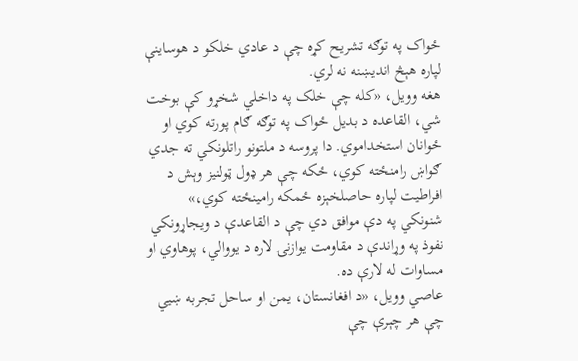ځواک په توګه تشریح کړه چې د عادي خلکو د هوساینې لپاره هېڅ اندیښنه نه لري.
هغه وویل، «کله چې خلک په داخلي شخړو کې بوخت شي، القاعده د بدیل ځواک په توګه ګام پورته کوي او ځوانان استخداموي. دا پروسه د ملتونو راتلونکي ته جدي ګواښ رامنځته کوي، ځکه چې هر ډول ټولنیز وېش د افراطیت لپاره حاصلخېزه ځمکه رامینځته کوي،»
شنونکي په دې موافق دي چې د القاعدې د ویجاړونکي نفوذ په وړاندې د مقاومت یوازنۍ لاره د یووالي، پوهاوي او مساوات له لارې ده.
عاصي وویل، «د افغانستان، یمن او ساحل تجربه ښیي چې هر چېرې چې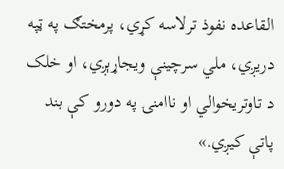القاعده نفوذ ترلاسه کړي، پرمختګ په ټپه دریږي، ملي سرچینې ویجاړېږي، او خلک د تاوتریخوالي او ناامنۍ په دورو کې بند پاتې کیږي.»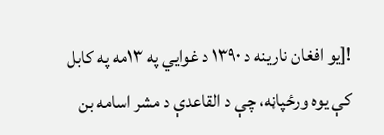![یو افغان نارینه د ۱۳۹۰ د غوایي په ۱۳مه په کابل کې یوه ورځپاڼه، چې د القاعدې د مشر اسامه بن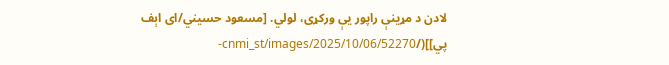لادن د مړینې راپور یې ورکړی، لولي. [مسعود حسیني/ای اېف پي]](/cnmi_st/images/2025/10/06/52270-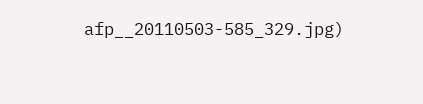afp__20110503-585_329.jpg)